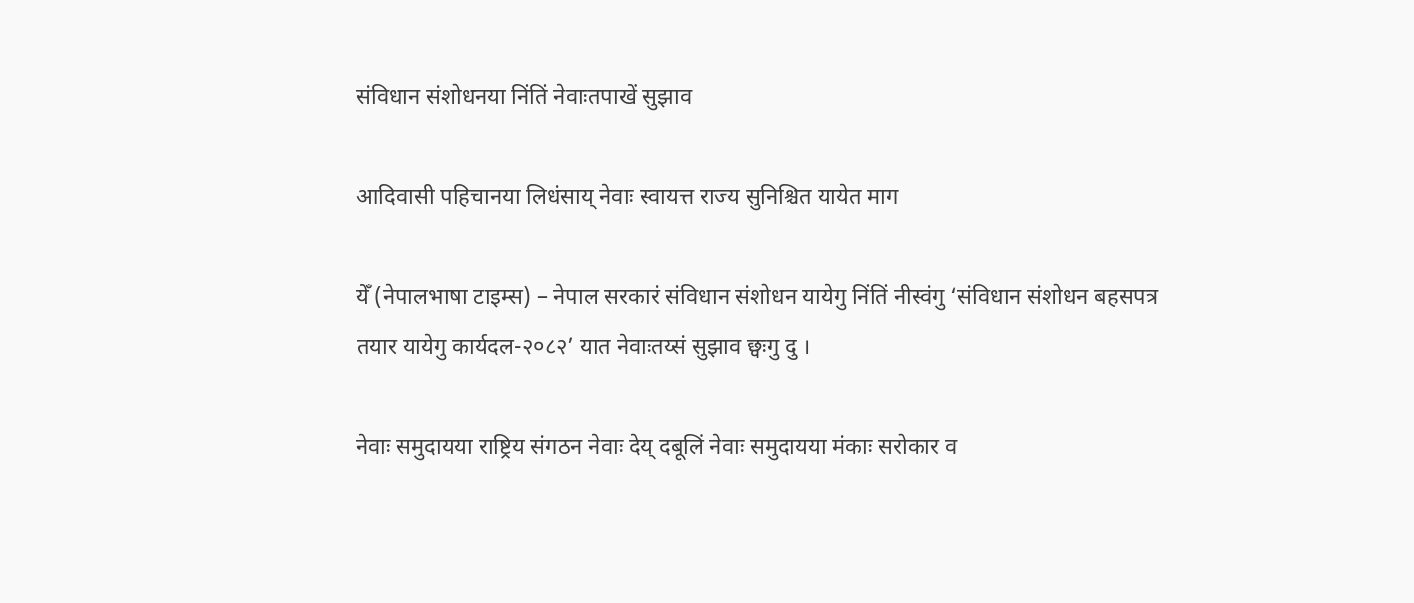संविधान संशोधनया निंतिं नेवाःतपाखें सुझाव

आदिवासी पहिचानया लिधंसाय् नेवाः स्वायत्त राज्य सुनिश्चित यायेत माग

येँ (नेपालभाषा टाइम्स) – नेपाल सरकारं संविधान संशोधन यायेगु निंतिं नीस्वंगु ‘संविधान संशोधन बहसपत्र तयार यायेगु कार्यदल-२०८२’ यात नेवाःतय्सं सुझाव छ्वःगु दु ।

नेवाः समुदायया राष्ट्रिय संगठन नेवाः देय् दबूलिं नेवाः समुदायया मंकाः सरोकार व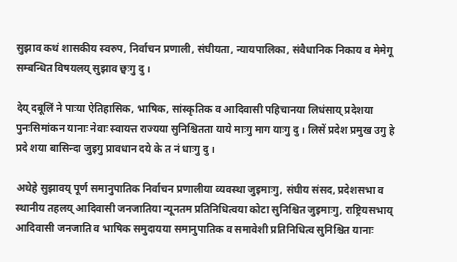सुझाव कथं शासकीय स्वरुप, निर्वाचन प्रणाली, संघीयता, न्यायपालिका, संवैधानिक निकाय व मेमेगू सम्बन्धित विषयलय् सुझाव छ्वःगु दु ।

देय् दबूलिं ने पाःया ऐतिहासिक, भाषिक, सांस्कृतिक व आदिवासी पहिचानया लिधंसाय् प्रदेशया पुनःसिमांकन यानाः नेवाः स्वायत्त राज्यया सुनिश्चितता याये माःगु माग याःगु दु । लिसें प्रदेश प्रमुख उगु हे प्रदे शया बासिन्दा जुइगु प्रावधान दये के त नं धाःगु दु ।

अथेहे सुझावय् पूर्ण समानुपातिक निर्वाचन प्रणालीया व्यवस्था जुइमाःगु, संघीय संसद, प्रदेशसभा व स्थानीय तहलय् आदिवासी जनजातिया न्यूनतम प्रतिनिधित्वया कोटा सुनिश्चित जुइमाःगु, राष्ट्रियसभाय् आदिवासी जनजाति व भाषिक समुदायया समानुपातिक व समावेशी प्रतिनिधित्व सुनिश्चित यानाः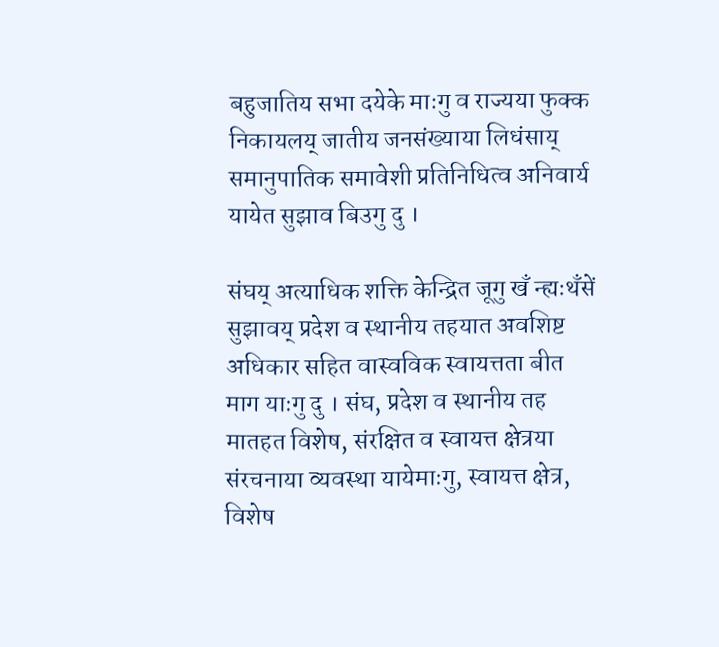बहुजातिय सभा दयेके माःगु व राज्यया फुक्क निकायलय् जातीय जनसंख्याया लिधंसाय् समानुपातिक समावेशी प्रतिनिधित्व अनिवार्य यायेत सुझाव बिउगु दु ।

संघय् अत्याधिक शक्ति केन्द्रित जूगु खँ न्ह्यःथँसें सुझावय् प्रदेश व स्थानीय तहयात अवशिष्ट अधिकार सहित वास्वविक स्वायत्तता बीत माग याःगु दु । संघ, प्रदेश व स्थानीय तह मातहत विशेष, संरक्षित व स्वायत्त क्षेत्रया संरचनाया व्यवस्था यायेमाःगु, स्वायत्त क्षेत्र, विशेष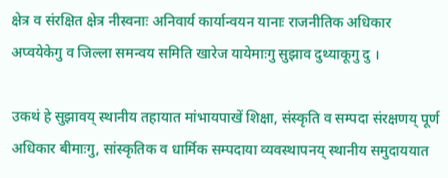क्षेत्र व संरक्षित क्षेत्र नीस्वनाः अनिवार्य कार्यान्वयन यानाः राजनीतिक अधिकार अप्वयेकेगु व जिल्ला समन्वय समिति खारेज यायेमाःगु सुझाव दुथ्याकूगु दु ।

उकथं हे सुझावय् स्थानीय तहायात मांभायपाखें शिक्षा, संस्कृति व सम्पदा संरक्षणय् पूर्ण अधिकार बीमाःगु, सांस्कृतिक व धार्मिक सम्पदाया व्यवस्थापनय् स्थानीय समुदाययात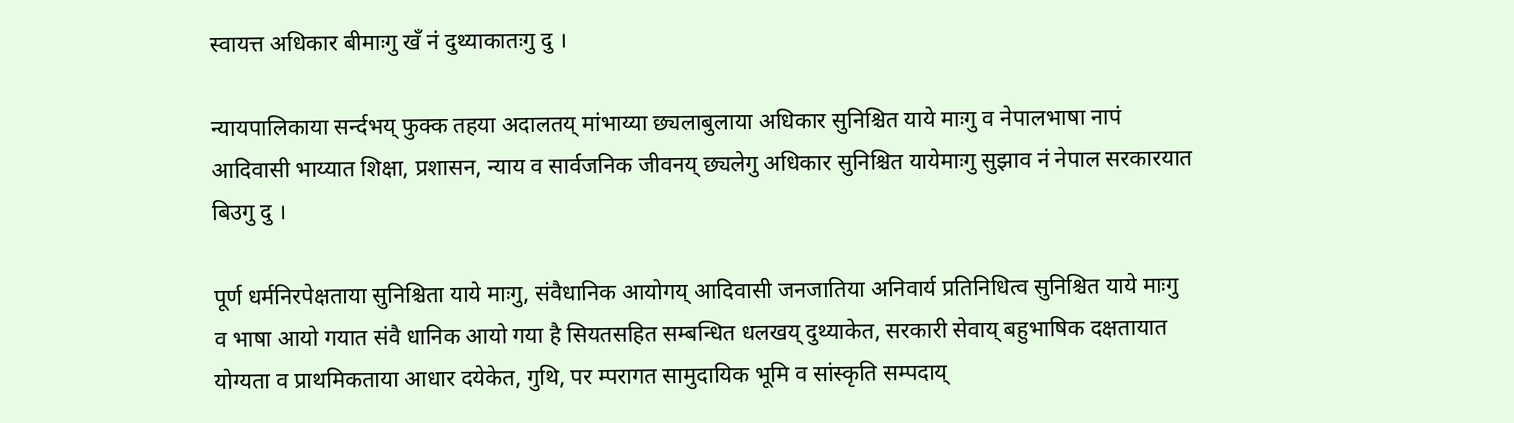स्वायत्त अधिकार बीमाःगु खँ नं दुथ्याकातःगु दु ।

न्यायपालिकाया सर्न्दभय् फुक्क तहया अदालतय् मांभाय्या छ्यलाबुलाया अधिकार सुनिश्चित याये माःगु व नेपालभाषा नापं आदिवासी भाय्यात शिक्षा, प्रशासन, न्याय व सार्वजनिक जीवनय् छ्यलेगु अधिकार सुनिश्चित यायेमाःगु सुझाव नं नेपाल सरकारयात बिउगु दु ।

पूर्ण धर्मनिरपेक्षताया सुनिश्चिता याये माःगु, संवैधानिक आयोगय् आदिवासी जनजातिया अनिवार्य प्रतिनिधित्व सुनिश्चित याये माःगु व भाषा आयो गयात संवै धानिक आयो गया है सियतसहित सम्बन्धित धलखय् दुथ्याकेत, सरकारी सेवाय् बहुभाषिक दक्षतायात योग्यता व प्राथमिकताया आधार दयेकेत, गुथि, पर म्परागत सामुदायिक भूमि व सांस्कृति सम्पदाय्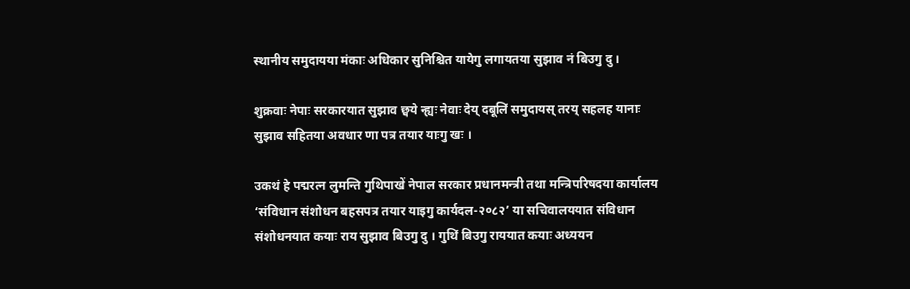स्थानीय समुदायया मंकाः अधिकार सुनिश्चित यायेगु लगायतया सुझाव नं बिउगु दु ।

शुक्रवाः नेपाः सरकारयात सुझाव छ्वये न्ह्यः नेवाः देय् दबूलिं समुदायस् तरय् सहलह यानाः सुझाव सहितया अवधार णा पत्र तयार याःगु खः ।

उकथं हे पद्मरत्न लुमन्ति गुथिपाखें नेपाल सरकार प्रधानमन्त्री तथा मन्त्रिपरिषदया कार्यालय ‘संविधान संशोधन बहसपत्र तयार याइगु कार्यदल-२०८२’ या सचिवालययात संविधान संशोधनयात कयाः राय सुझाव बिउगु दु । गुथिं बिउगु राययात कयाः अध्ययन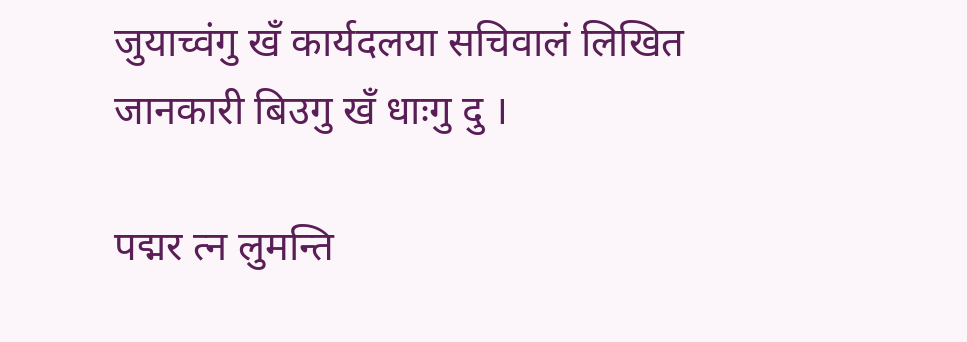जुयाच्वंगु खँ कार्यदलया सचिवालं लिखित जानकारी बिउगु खँ धाःगु दु ।

पद्मर त्न लुमन्ति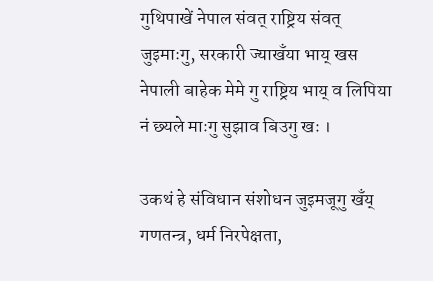गुथिपाखें नेपाल संवत् राष्ट्रिय संवत् जुइमाःगु, सरकारी ज्याखँया भाय् खस नेपाली बाहेक मेमे गु राष्ट्रिय भाय् व लिपिया नं छ्यले माःगु सुझाव बिउगु खः ।

उकथं हे संविधान संशोधन जुइमजूगु खँय् गणतन्त्र, धर्म निरपेक्षता,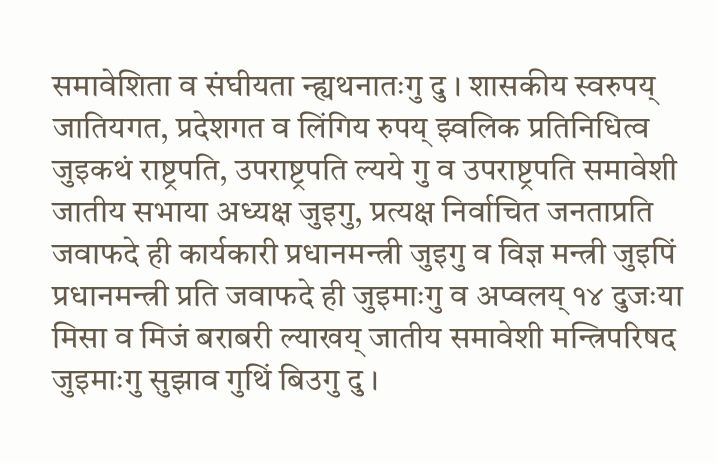समावेशिता व संघीयता न्ह्यथनातःगु दु । शासकीय स्वरुपय् जातियगत, प्रदेशगत व लिंगिय रुपय् झ्वलिक प्रतिनिधित्व जुइकथं राष्ट्रपति, उपराष्ट्रपति ल्यये गु व उपराष्ट्रपति समावेशी जातीय सभाया अध्यक्ष जुइगु, प्रत्यक्ष निर्वाचित जनताप्रति जवाफदे ही कार्यकारी प्रधानमन्त्री जुइगु व विज्ञ मन्त्री जुइपिं प्रधानमन्त्री प्रति जवाफदे ही जुइमाःगु व अप्वलय् १४ दुजःया मिसा व मिजं बराबरी ल्याखय् जातीय समावेशी मन्त्रिपरिषद जुइमाःगु सुझाव गुथिं बिउगु दु ।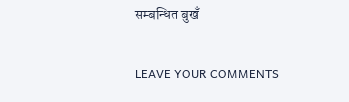सम्बन्धित बुखँ

LEAVE YOUR COMMENTS